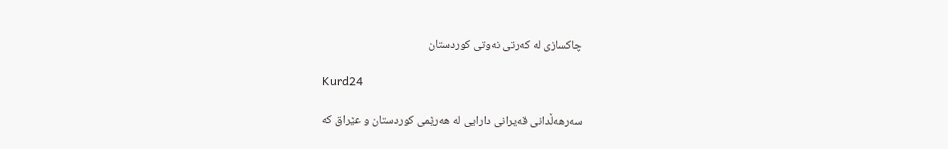چاكسازی له‌ كه‌رتی نه‌وتی كوردستان

Kurd24

سه‌رهه‌ڵدانی قه‌یرانی دارایی له‌ هه‌رێمی كوردستان و عێراق كه‌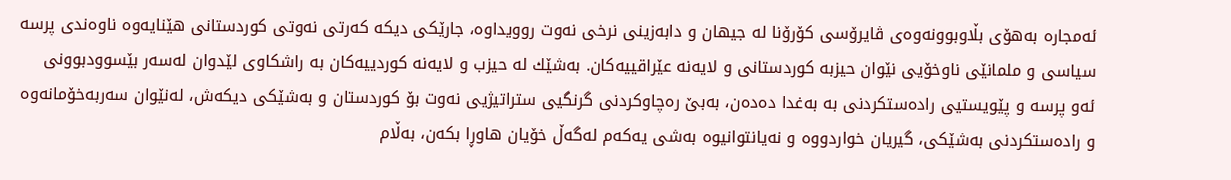ئه‌مجاره‌ به‌هۆی بڵاوبوونه‌وه‌ی ڤایرۆسی كۆرۆنا له‌ جیهان و دابه‌زینی نرخی نه‌وت روویداوه‌، جارێكی دیكه‌ كه‌رتی نه‌وتی كوردستانی هێنایه‌وه‌ ناوه‌ندی پرسه‌ سیاسی و ملمانێی ناوخۆیی نێوان حیزبه‌ كوردستانی و لایه‌نه‌ عێراقییه‌كان. به‌شێك له‌ حیزب و لایه‌نه‌ كوردییه‌كان به‌ راشكاوی لێدوان له‌سه‌ر بێسوودبوونی ئه‌و پرسه‌ و پێویستیی راده‌ستكردنی به‌ به‌غدا ده‌ده‌ن، به‌بێ ره‌چاوكردنی گرنگیی ستراتیژیی نه‌وت بۆ كوردستان و به‌شێكی دیكه‌ش، له‌نێوان سه‌ربه‌خۆمانەوە و راده‌ستكردنی به‌شێكی، گیریان خواردووه‌ و نه‌یانتوانیوه‌ به‌شی یه‌كه‌م له‌گه‌ڵ خۆیان هاوڕا بكه‌ن، به‌ڵام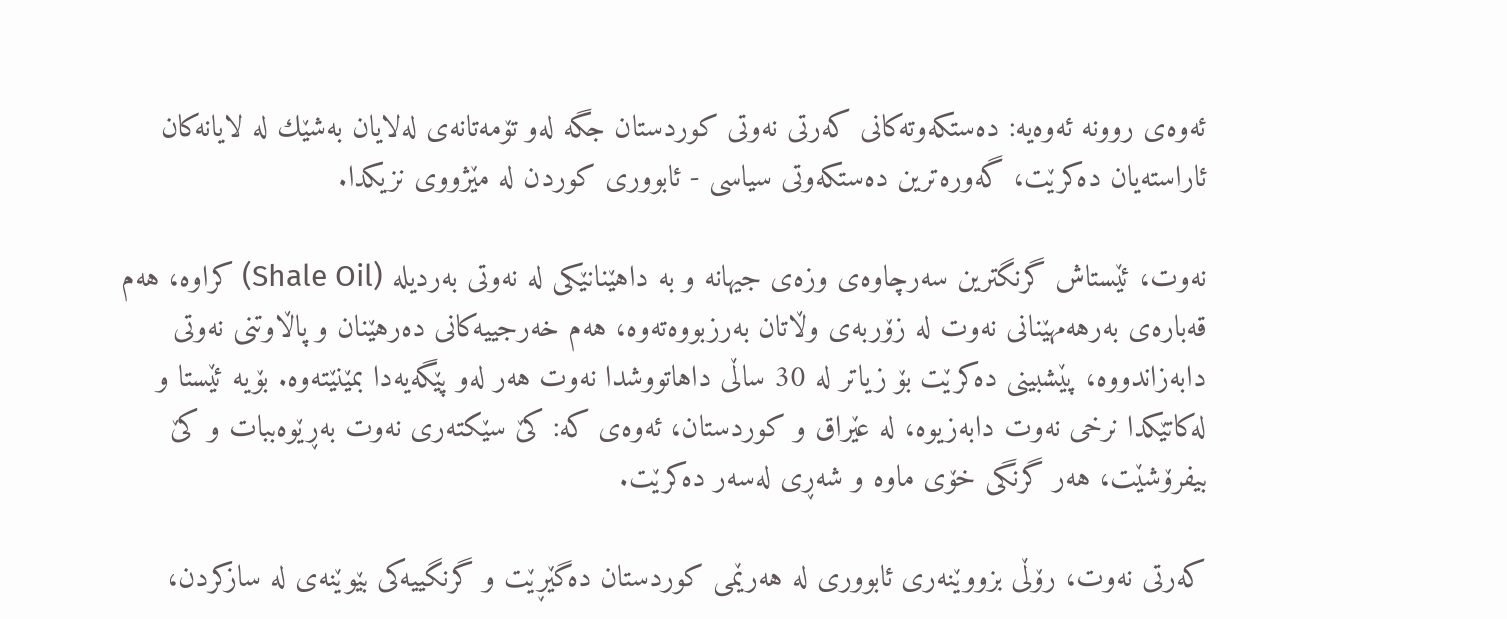ئه‌وه‌ی روونه‌ ئه‌وه‌یه‌: ده‌ستكه‌وته‌كانی كه‌رتی نه‌وتی كوردستان جگه‌ له‌و تۆمه‌تانه‌ی له‌لایان به‌شێك له‌ لایانه‌كان ئاراسته‌یان ده‌كرێت، گه‌وره‌ترین ده‌ستكه‌وتی سیاسی - ئابووری كوردن‌ له‌ مێژووی نزیكدا.

نه‌وت، ئێستاش گرنگترین سه‌رچاوه‌ی وزه‌ی جیهانه‌ و به‌ داهێنانێكی له‌ نه‌وتی به‌ردیله‌ (Shale Oil) كراوه‌، هه‌م قه‌باره‌ی به‌رهه‌مهێنانی نه‌وت له‌ زۆربه‌ی وڵاتان به‌رزبووەته‌وه‌، هه‌م خه‌رجییه‌كانی ده‌رهێنان و پاڵاوتنی نه‌وتی دابه‌زاندووه‌، پێشبینی ده‌كرێت بۆ زیاتر له‌ 30 ساڵی داهاتووشدا نەوت هەر له‌و پێگه‌یەدا‌ بمێنێته‌وه‌. بۆیه‌ ئێستا و له‌كاتێكدا نرخی نه‌وت دابه‌زیوه‌، له‌ عێراق و كوردستان، ئه‌وه‌ی كه: كێ سێکتەری نه‌وت به‌ڕێوه‌ببات و كێ بیفرۆشێت، هه‌ر گرنگی خۆی ماوه‌ و شه‌ڕی له‌سه‌ر ده‌كرێت.

كه‌رتی نه‌وت، رۆڵی بزووێنه‌ری ئابووری لە هه‌رێمی كوردستان ده‌گێڕێت و گرنگییه‌كی بێوێنه‌ی له‌ سازكردن،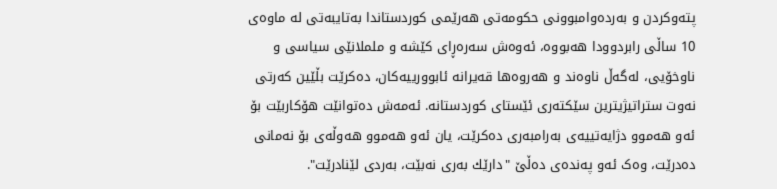پته‌وكردن و به‌رده‌وامبوونی حكومه‌تی هه‌رێمی كوردستاندا به‌تایبه‌تی له‌ ماوه‌ی 10 ساڵی رابردوودا هه‌بووه‌، ئه‌وه‌ش سه‌ره‌ڕای كێشه‌ و ململانێی سیاسی و ناوخۆیی، له‌گه‌ڵ ناوه‌ند و هه‌روه‌ها قه‌یرانه‌ ئابوورییه‌كان، ده‌كرێت بڵێین کەرتی نەوت ستراتیژیترین سێكته‌ری ئێستای كوردستانه‌. ئەمەش ده‌توانێت هۆكاربێت بۆ ئه‌و هه‌موو دژایه‌تییه‌ی به‌رامبه‌ری ده‌كرێت، یان ئەو هەموو هەوڵەی بۆ نه‌مانی ده‌درێت، وەک ئەو پەندەی دەڵێ "دارێك به‌ری نه‌بێت، به‌ردی لێنادرێت".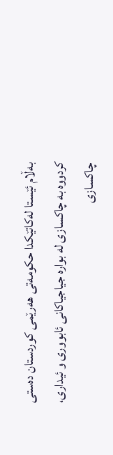به‌ڵام ئێستا له‌كاتێكدا حكومه‌تی هه‌رێمی كوردستان ده‌ستی كردووه‌ به‌ چاكسازی له‌ بواره‌ جیاجیاكانی ئابووری و ئیداری، چاكسازی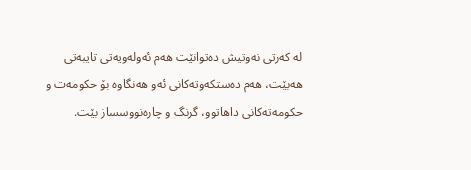له‌ كه‌رتی نه‌وتیش ده‌توانێت هه‌م ئه‌وله‌ویه‌تی تایبه‌تی هه‌بێت، هه‌م ده‌ستكه‌وته‌كانی ئه‌و هه‌نگاوه‌ بۆ حكومه‌ت و حكومه‌ته‌كانی داهاتوو، گرنگ و چاره‌نووسساز بێت.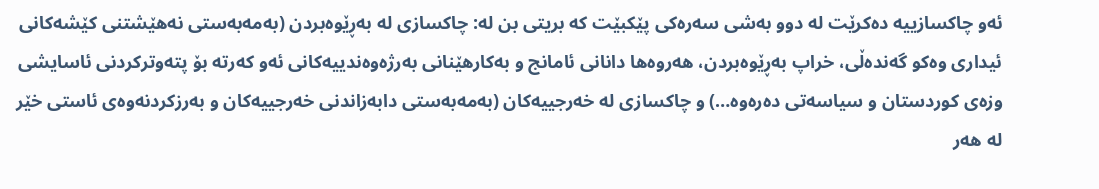ئه‌و چاكسازییه‌ دەکرێت له‌ دوو به‌شی سه‌ره‌كی پێكبێت كه‌ بریتی بن له‌: چاكسازی له‌ به‌ڕێوه‌بردن (به‌مه‌به‌ستی نه‌هێشتنی كێشه‌كانی ئیداری وه‌كو گه‌نده‌ڵی، خراپ به‌ڕێوه‌بردن، هه‌روه‌ها دانانی ئامانج و به‌كارهێنانی به‌رژه‌وه‌ندییه‌كانی ئه‌و كه‌رته‌ بۆ پته‌وتركردنی ئاسایشی وزه‌ی كوردستان و سیاسه‌تی ده‌ره‌وه‌…) و چاكسازی له‌ خه‌رجییه‌كان (به‌مه‌به‌ستی دابه‌زاندنی خه‌رجییه‌كان و به‌رزكردنه‌وه‌ی ئاستی خێر له‌ هه‌ر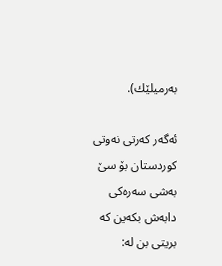به‌رمیلێك).

ئه‌گه‌ر كه‌رتی نه‌وتی كوردستان بۆ سێ به‌شی سه‌ره‌كی دابه‌ش بكه‌ین كه‌ بریتی بن له: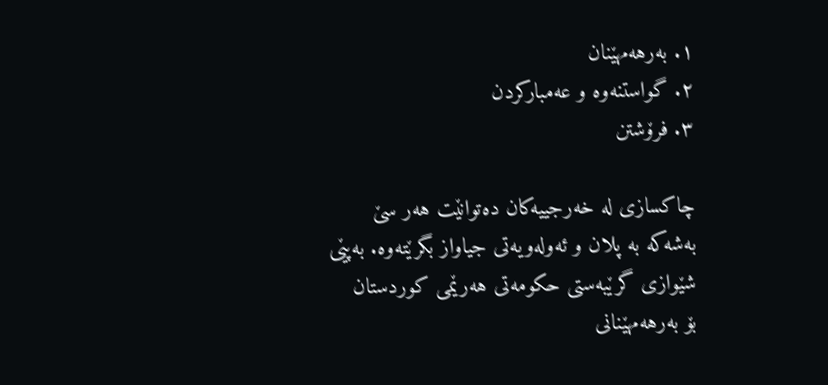١. به‌رهه‌مهێنان
٢. گواستنه‌وه‌ و عه‌مباركردن
٣. فرۆشتن

چاكسازی له‌ خه‌رجییه‌كان‌ ده‌توانێت هه‌ر سێ به‌شه‌كه‌ به‌ پلان و ئه‌وله‌ویه‌تی جیاواز بگرێته‌وه‌. به‌پێی شێوازی گرێبه‌ستی حكومه‌تی هه‌رێمی كوردستان بۆ ‌به‌رهه‌مهێنانی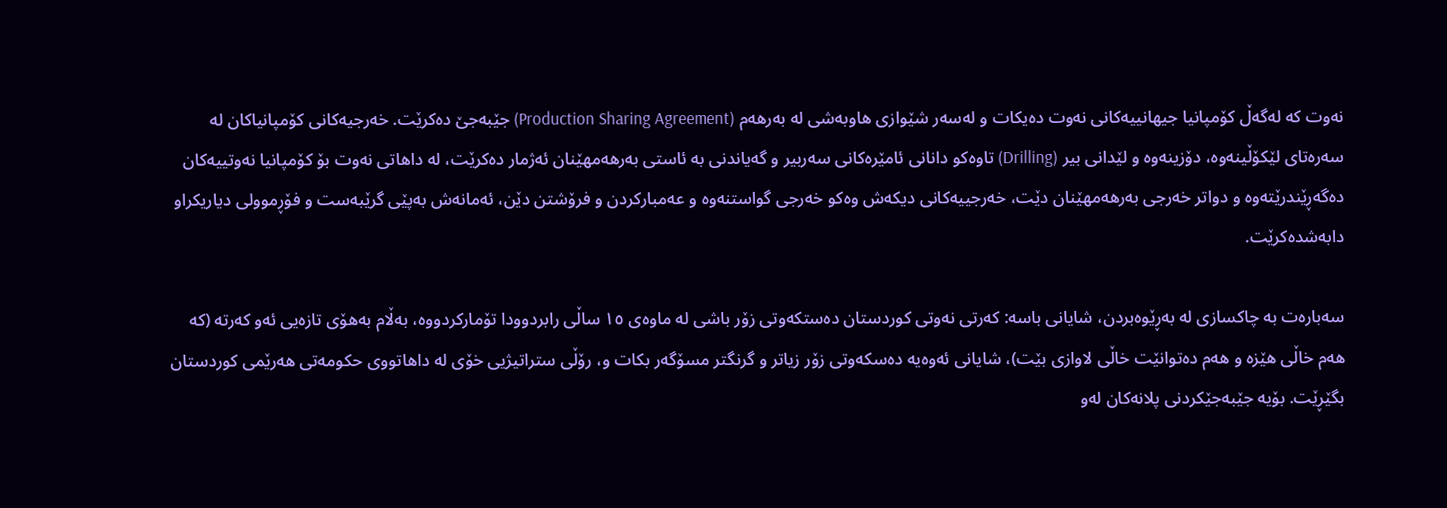نه‌وت كه‌ له‌گه‌ڵ كۆمپانیا جیهانییه‌كانی نەوت ده‌یكات و له‌سه‌ر شێوازی هاوبه‌شی له‌ به‌رهه‌م (Production Sharing Agreement) جێبه‌جێ ده‌كرێت. خه‌رجیه‌كانی كۆمپانیاكان له‌ سه‌ره‌تای لێكۆڵینه‌وه‌، دۆزینه‌وه‌ و لێدانی بیر (Drilling) تاوەكو دانانی ئامێره‌كانی سه‌ربیر و گه‌یاندنی به‌ ئاستی به‌رهه‌مهێنان ئەژمار ده‌كرێت، له‌ داهاتی نه‌وت بۆ كۆمپانیا نه‌وتییه‌كان ده‌گه‌ڕێندرێته‌وه‌ و دواتر خه‌رجی به‌رهه‌مهێنان دێت، خه‌رجییه‌كانی دیكه‌ش وه‌كو خه‌رجی گواستنه‌وه‌ و عه‌مباركردن و فرۆشتن دێن، ئەمانەش به‌پێی گرێبه‌ست و فۆڕموولی دیاریكراو دابه‌شده‌كرێت.

سه‌باره‌ت به‌ چاكسازی له‌ به‌ڕێوه‌بردن، شایانی باسه‌: كه‌رتی نه‌وتی كوردستان ده‌ستكه‌وتی زۆر باشی له‌ ماوه‌ی ١٥ ساڵی رابردوودا تۆماركردووه‌، به‌ڵام به‌هۆی تازەیی ئه‌و كه‌رته‌ (كه‌ هه‌م خاڵی هێزه‌ و هه‌م ده‌توانێت خاڵی لاوازی بێت)، شایانی ئه‌وه‌یه‌ ده‌سكه‌وتی زۆر زیاتر و گرنگتر مسۆگه‌ر بكات و، رۆڵی ستراتیژیی خۆی له‌ داهاتووی حكومه‌تی هه‌رێمی كوردستان بگێڕێت. بۆیه‌ جێبه‌جێكردنی پلانه‌كان له‌و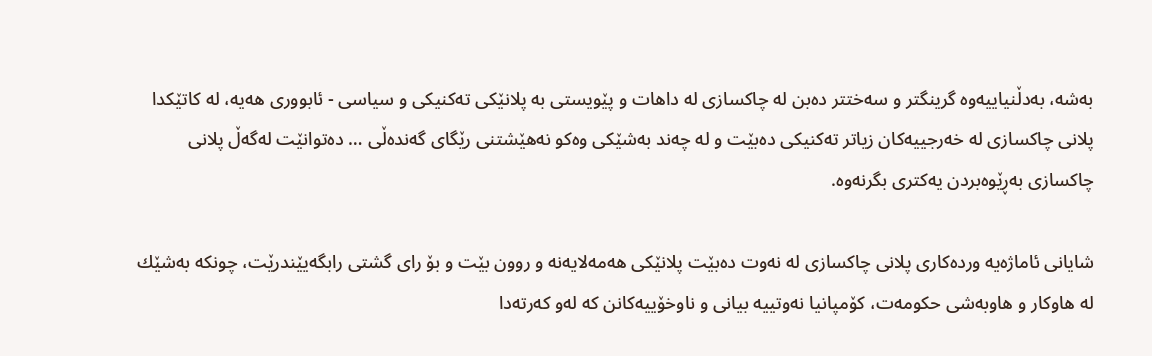به‌شه‌، به‌دڵنیاییه‌وه‌ گرینگتر و سه‌ختتر ده‌بن له‌ چاكسازی له‌ داهات و پێویستی به‌ پلانێكی ته‌كنیكی و سیاسی - ئابووری هه‌یه،‌ له‌ كاتێكدا پلانی چاكسازی له‌ خه‌رجییه‌كان زیاتر ته‌كنیكی ده‌بێت و له‌ چه‌ند به‌شێكی وه‌كو نه‌هێشتنی رێگای گه‌نده‌ڵی … ده‌توانێت له‌گه‌ڵ پلانی چاكسازی به‌ڕێوه‌بردن یه‌كتری بگرنه‌وه‌.

شایانی ئاماژه‌یه‌ ورده‌كاری پلانی چاكسازی له‌ نه‌وت ده‌بێت پلانێكی هه‌مه‌لایه‌نه‌ و روون بێت و بۆ رای گشتی رابگه‌یێندرێت، چونکە به‌شێك له‌ هاوكار و هاوبه‌شی حكومه‌ت، كۆمپانیا نه‌وتییه‌ بیانی و ناوخۆییه‌كانن كه‌ له‌و كه‌رتەدا‌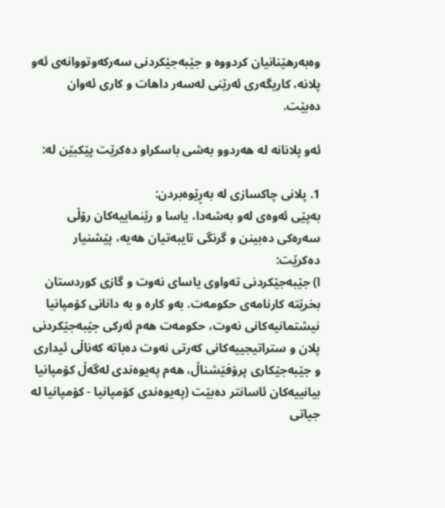وه‌به‌رهێنانیان كردووه‌ و جێبه‌جێكردنی سه‌ركه‌وتووانه‌ی ئه‌و پلانه،‌ كاریگه‌ری ئه‌رێنی له‌سه‌ر داهات و كاری ئه‌وان ده‌بێت.

ئه‌و پلانانه‌ له‌ هه‌ر‌دوو به‌شی باسكراو دەکرێت پێکبێن لە:

1. پلانی چاكسازی له‌ به‌ڕێوه‌بردن:
به‌پێی ئه‌وه‌ی له‌و به‌شەدا‌، یاسا و رێنماییه‌كان رۆڵی سه‌ره‌كی ده‌بینن و گرنگی تایبه‌تیان هه‌یه‌، پێشنیار ده‌كرێت:
ا) جێبه‌جێكردنی ته‌واوی یاسای نه‌وت و گازی كوردستان بخرێته‌ كارنامه‌ی حكومه‌ت. به‌و كاره‌ و به‌ دانانی كۆمپانیا نیشتمانیه‌كانی نه‌وت، حكومه‌ت هه‌م ئه‌ركی جێبه‌جێكردنی پلان و ستراتیجییه‌كانی كه‌رتی نه‌وت ده‌باته‌ كەناڵی ئیداری و جێبه‌جێكاری پرۆفێشناڵ، هه‌م په‌یوه‌ندی له‌گه‌ڵ كۆمپانیا بیانییه‌كان ئاسانتر ده‌بێت (په‌یوه‌ندی كۆمپانیا - كۆمپانیا له‌ جیاتی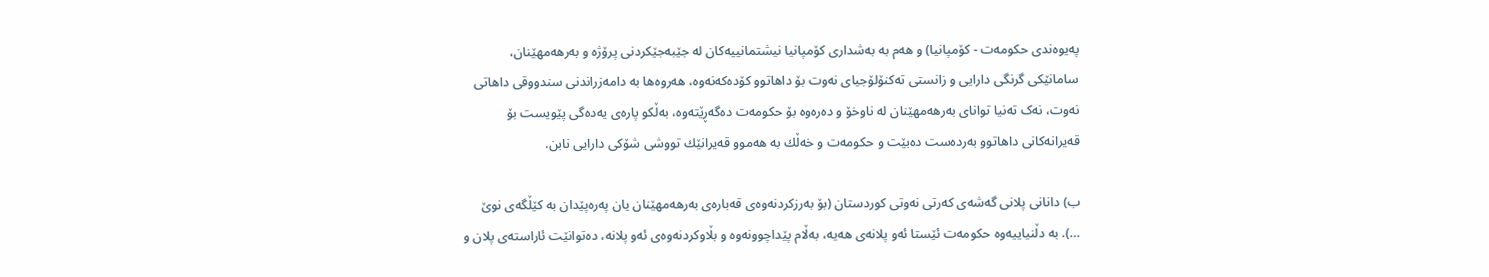په‌یوه‌ندی حكومه‌ت - كۆمپانیا) و هه‌م به‌ به‌شداری كۆمپانیا نیشتمانییه‌كان له‌ جێبه‌جێكردنی پرۆژه‌ و به‌رهه‌مهێنان، سامانێكی گرنگی دارایی و زانستی ته‌كنۆلۆجیای نه‌وت بۆ داهاتوو كۆده‌كه‌نه‌وه‌، هه‌روه‌ها به‌ دامه‌زراندنی سندووقی داهاتی نه‌وت، نەک ‌ته‌نیا توانای ‌به‌رهه‌مهێنان له‌ ناوخۆ و ده‌ره‌وه‌ بۆ حكومه‌ت ده‌گه‌ڕێته‌وه، به‌ڵكو پاره‌ی یه‌ده‌گی پێویست بۆ قه‌یرانه‌كانی داهاتوو به‌رده‌ست ده‌بێت و حكومه‌ت و خه‌ڵك بە هەموو قه‌یرانێك تووشی شۆكی دارایی نابن.

ب‌) دانانی پلانی گه‌شه‌ی كه‌رتی نه‌وتی كوردستان (بۆ به‌رزكردنه‌وه‌ی قه‌باره‌ی به‌رهه‌مهێنان یان په‌ره‌پێدان به‌ كێڵگه‌ی نوێ …). به‌ دڵنیاییه‌وه‌ حكومه‌ت ئێستا ئه‌و پلانه‌ی هه‌یه‌، به‌ڵام پێداچوونه‌وه‌ و بڵاوكردنه‌وه‌ی ئه‌و پلانه،‌ ده‌توانێت ئاراسته‌ی پلان و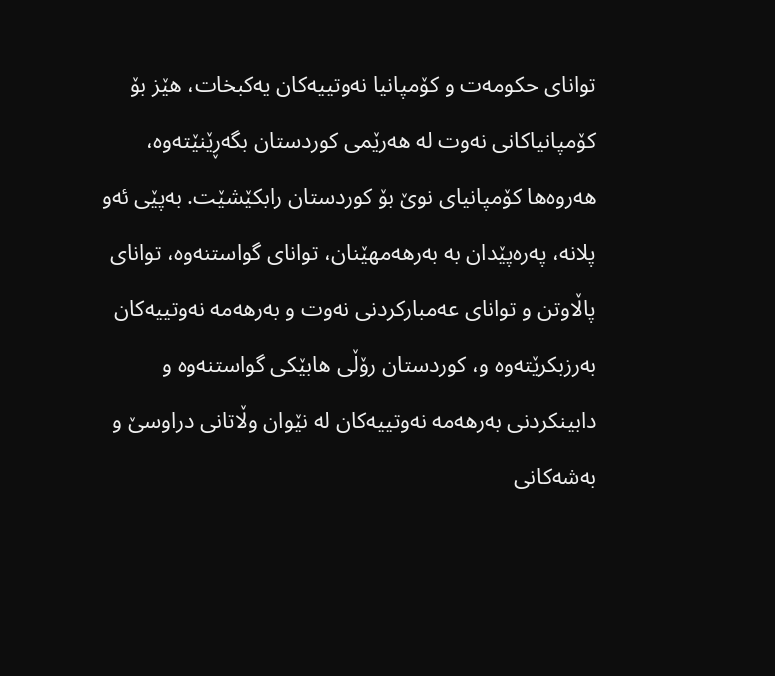توانای حكومه‌ت و كۆمپانیا نه‌وتییه‌كان یه‌كبخات، هێز بۆ كۆمپانیاكانی نه‌وت له‌ هه‌رێمی كوردستان بگه‌ڕێنێته‌وه‌، هه‌روه‌ها كۆمپانیای نوێ بۆ كوردستان رابكێشێت. به‌پێی ئه‌و پلانه‌، په‌ره‌پێدان به‌ به‌رهه‌مهێنان، توانای گواستنه‌وه‌، توانای پاڵاوتن و توانای عه‌مباركردنی نه‌وت و به‌رهه‌مه‌ نه‌وتییه‌كان به‌رزبكرێته‌وه‌ و، كوردستان رۆڵی هابێكی گواستنه‌وه‌ و دابینكردنی به‌رهه‌مه‌ نه‌وتییه‌كان له‌ نێوان وڵاتانی دراوسێ و به‌شه‌كانی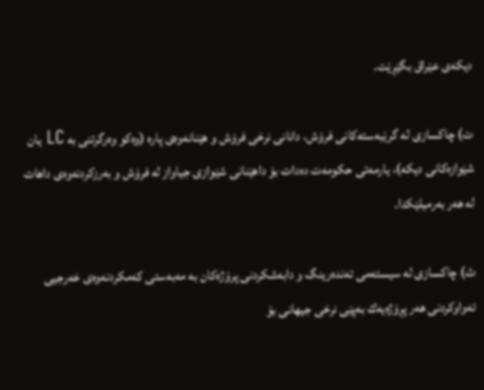دیكه‌ی عێراق بگێڕێت.

ت‌) چاكسازی له‌ گرێبه‌سته‌كانی فرۆش، دانانی نرخی فرۆش و هێنانه‌وه‌ی پاره‌ (وه‌كو وه‌رگرتنی به‌ LC یان شێوازه‌كانی دیكه‌)، یارمه‌تی حكومه‌ت ده‌دات بۆ داهێنانی شێوازی جیاواز له‌ فرۆش و به‌رزكردنه‌وه‌ی داهات له‌ هه‌ر به‌رمیلێكدا.

ث‌) چاكسازی له‌ سیسته‌می ته‌نده‌رینگ و دابه‌شكردنی پرۆژه‌كان به‌ مه‌به‌ستی كه‌مكردنه‌وه‌ی خه‌رجیی ته‌واوكردنی هه‌ر پڕۆژه‌یه‌ك به‌پێی نرخی جیهانی بۆ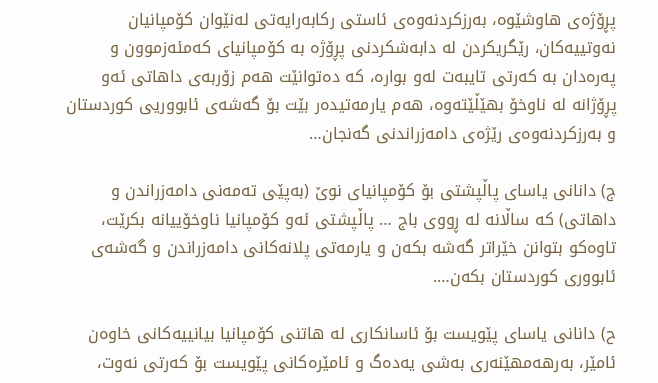پڕۆژه‌ی هاوشێوه‌، به‌رزكردنه‌وه‌ی ئاستی ركابه‌رایه‌تی له‌نێوان كۆمپانیان نه‌وتییه‌كان، رێگریكردن له‌ دابه‌شكردنی پڕۆژه‌ به‌ كۆمپانیای كه‌مئه‌زموون و پەرەدان به‌ كه‌رتی تایبه‌ت له‌و بواره‌، كه‌ ده‌توانێت هه‌م زۆربه‌ی داهاتی ئه‌و پڕۆژانه‌ له‌ ناوخۆ بهێڵێته‌وه‌، هه‌م یارمه‌تیده‌ر بێت بۆ گه‌شه‌ی ئابووریی كوردستان و به‌رزكردنه‌وه‌ی رێژه‌ی دامه‌زراندنی گه‌نجان…

ج‌) دانانی یاسای پاڵپشتی بۆ كۆمپانیای نوێ (به‌پێی ته‌مه‌نی دامه‌زراندن و داهاتی) كه‌ ساڵانه‌ له‌ ڕووی باج … پاڵپشتی ئه‌و كۆمپانیا ناوخۆییانه‌‌ بكرێت، تاوەكو بتوانن خێراتر گه‌شه‌ بكه‌ن و یارمه‌تی پلانه‌كانی دامه‌زراندن و گه‌شه‌ی ئابووری كوردستان بكه‌ن….

ح‌) دانانی یاسای پێویست بۆ ئاسانكاری له‌ هاتنی كۆمپانیا بیانییه‌كانی خاوه‌ن ئامێر، به‌رهه‌مهێنه‌ری بەشی یەدەگ و ئامێره‌كانی پێویست بۆ كه‌رتی نه‌وت،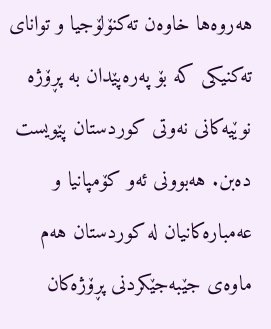هه‌روه‌ها خاوه‌ن ته‌كنۆلۆجیا و توانای ته‌كنیكی كه‌ بۆ په‌ره‌پێدان به‌ پڕۆژه‌ نوێیه‌كانی نه‌وتی كوردستان پێویست ده‌بن. هه‌بوونی ئه‌و كۆمپانیا و عه‌مباره‌كانیان له‌ كوردستان هه‌م ماوه‌ی جێبه‌جێكردنی پڕۆژه‌كان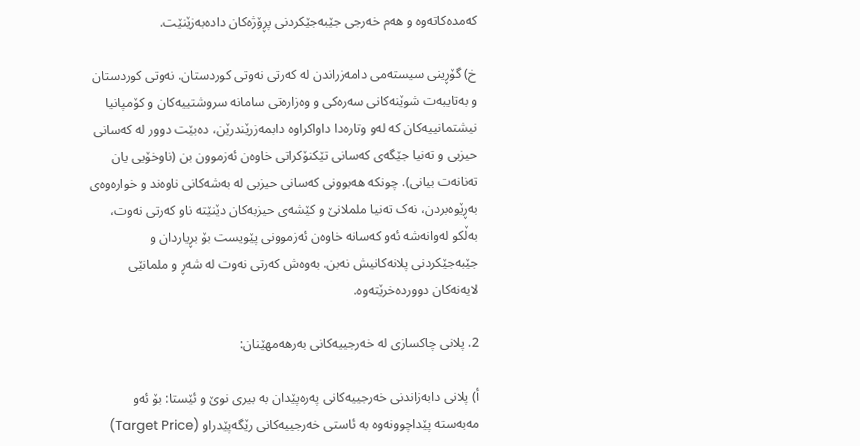كه‌مده‌كاته‌وه‌ و هه‌م خه‌رجی جێبه‌جێكردنی پڕۆژه‌كان داده‌به‌زێنێت.

خ‌) گۆڕینی سیسته‌می دامه‌زراندن له‌ كه‌رتی نه‌وتی كوردستان. نه‌وتی كوردستان و به‌تایبه‌ت شوێنه‌كانی سه‌ره‌كی و وه‌زاره‌تی سامانه‌ سروشتییه‌كان و كۆمپانیا نیشتمانییه‌كان كه‌ له‌و وتاره‌دا داواكراوه‌‌ دابمه‌زرێندرێن، ده‌بێت دوور له‌ كه‌سانی حیزبی و ته‌نیا جێگەی كه‌سانی تێكنۆكراتی خاوه‌ن ئه‌زموون بن (ناوخۆیی یان ته‌نانه‌ت بیانی). چونکە هه‌بوونی كه‌سانی حیزبی له‌ به‌شه‌كانی ناوه‌ند و خواره‌وه‌ی به‌ڕێوه‌بردن، نەک ‌ته‌نیا ململانێ و كێشه‌ی حیزبه‌كان دێنێته‌ ناو كه‌رتی نه‌وت، به‌ڵكو له‌وانه‌شه‌ ئه‌و كه‌سانه‌ خاوه‌ن ئه‌زموونی پێویست بۆ بڕیاردان و جێبه‌جێكردنی پلانه‌كانیش نه‌بن. به‌وه‌ش كه‌رتی نه‌وت له‌ شه‌ڕ و ملمانێی لایه‌نه‌كان دوورده‌خرێته‌وه‌.

2. پلانی چاكسازی له‌ خه‌رجییه‌كانی به‌رهه‌مهێنان:

أ‌) پلانی دابه‌زاندنی خه‌رجییه‌كانی په‌ره‌پێدان به‌ بیری نوێ و ئێستا: بۆ ئه‌و مه‌به‌سته‌ پێداچوونه‌وه‌ به‌ ئاستی خه‌رجییه‌كانی رێگه‌پێدراو (Target Price)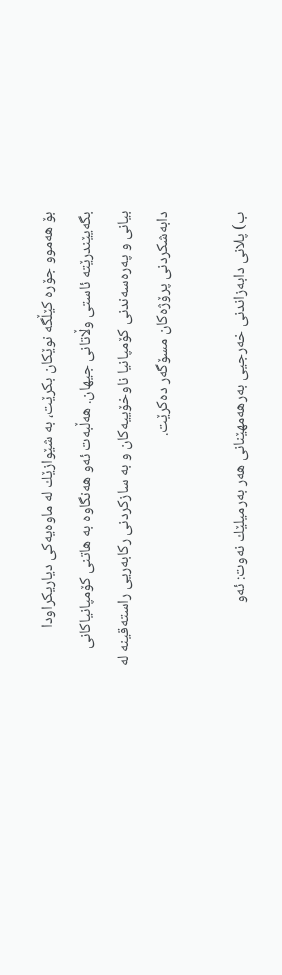بۆ هەموو جۆرە كێڵگه‌ نوێکان بكرێت، به‌ شێوازێك له‌ ماوه‌یه‌كی دیاریكراودا بگه‌یێندرێته‌ ئاستی وڵاتانی جیهان. هه‌ڵبه‌ت ئه‌و هه‌نگاوه‌ به‌ هاتنی كۆمپانیاكانی بیانی و په‌ره‌سه‌ندنی كۆمپانیا ناوخۆییه‌كان و به‌ سازكردنی ركابه‌ریی راسته‌قینه‌ له‌ دابه‌شكردنی پرۆژه‌كان مسۆگه‌ر ده‌كرێت.

ب‌) پلانی دابه‌زاندنی خه‌رجیی به‌رهه‌مهێنانی هه‌ر به‌رمیلێك نه‌وت: ئه‌و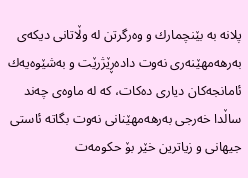پلانه‌ به‌ بێنچمارك و وه‌رگرتن له‌ وڵاتانی دیكه‌ی به‌رهه‌مهێنه‌ری نه‌وت داده‌ڕێژرێت و به‌شێوه‌یه‌ك ئامانجه‌كان دیاری ده‌كات، كه‌ له‌ ماوه‌ی چه‌ند ساڵدا خه‌رجی به‌رهه‌مهێنانی نه‌وت بگاته‌ ئاستی جیهانی و زیاترین خێر بۆ حكومه‌ت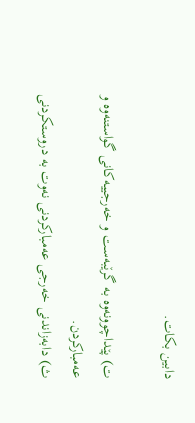دابین بكات.

ت‌) پێداچوونه‌وه‌ به‌ گرێبه‌ست و خه‌رجییه‌كانی گواستنه‌وه‌ و عه‌مباركردن.
ث‌) دابه‌زاندنی خه‌رجی عه‌مباركردنی نه‌وت به‌ دروستکردنی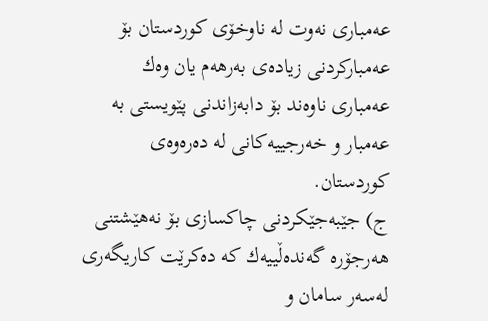عه‌مباری نه‌وت له‌ ناوخۆی كوردستان بۆ عه‌مباركردنی زیاده‌ی به‌رهه‌م یان وه‌ك عه‌مباری ناوه‌ند بۆ دابه‌زاندنی پێویستی به‌ عه‌مبار و خه‌رجییه‌كانی له‌ ده‌ره‌وه‌ی كوردستان.
ج‌) جێبه‌جێكردنی چاكسازی بۆ نه‌هێشتنی هه‌رجۆره‌ گه‌نده‌ڵییه‌ك كه‌ دەکرێت كاریگه‌ری له‌سه‌ر سامان و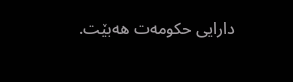دارایی حكومه‌ت هه‌بێت.